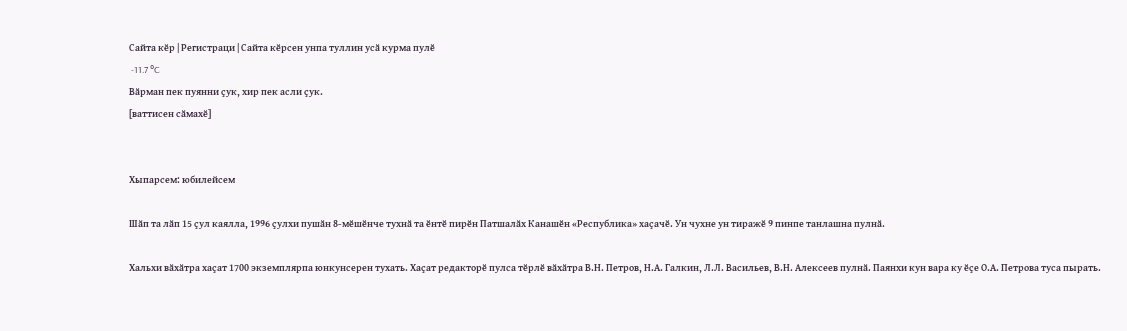Сайта кӗр | Регистраци | Сайта кӗрсен унпа туллин усӑ курма пулӗ
 -11.7 °C
Вӑрман пек пуянни ҫук, хир пек асли ҫук.
[ваттисен сӑмахӗ]


Хыпарсем: юбилейсем

Шӑп та лӑп 15 ҫул каялла, 1996 ҫулхи пушӑн 8-мӗшӗнче тухнӑ та ӗнтӗ пирӗн Патшалӑх Канашӗн «Республика» хаҫачӗ. Ун чухне ун тиражӗ 9 пинпе танлашна пулнӑ.

Хальхи вӑхӑтра хаҫат 1700 экземплярпа юнкунсерен тухать. Хаҫат редакторӗ пулса тӗрлӗ вӑхӑтра В.Н. Петров, Н.А. Галкин, Л.Л. Васильев, В.Н. Алексеев пулнӑ. Паянхи кун вара ку ӗҫе О.А. Петрова туса пырать.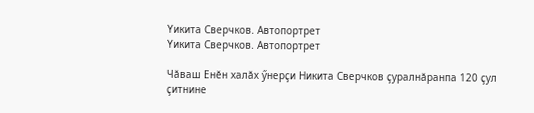Yикита Сверчков. Автопортрет
Yикита Сверчков. Автопортрет

Чӑваш Енӗн халӑх ӳнерҫи Никита Сверчков ҫуралнӑранпа 120 ҫул ҫитнине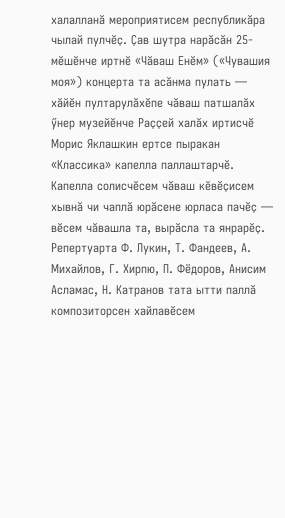халалланӑ мероприятисем республикӑра чылай пулчӗҫ. Ҫав шутра нарӑсӑн 25-мӗшӗнче иртнӗ «Чӑваш Енӗм» («Чувашия моя») концерта та асӑнма пулать — хӑйӗн пултарулӑхӗпе чӑваш патшалӑх ӳнер музейӗнче Раҫҫей халӑх иртисчӗ Морис Яклашкин ертсе пыракан «Классика» капелла паллаштарчӗ. Капелла солисчӗсем чӑваш кӗвӗҫисем хывнӑ чи чаплӑ юрӑсене юрласа пачӗҫ — вӗсем чӑвашла та, вырӑсла та янрарӗҫ. Репертуарта Ф. Лукин, Т. Фандеев, А. Михайлов, Г. Хирпю, П. Фёдоров, Анисим Асламас, Н. Катранов тата ытти паллӑ композиторсен хайлавӗсем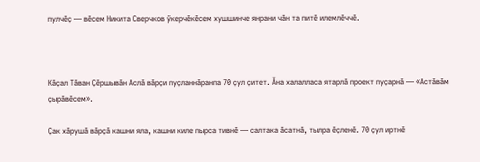пулчӗҫ — вӗсем Никита Сверчков ӳкерчӗкӗсем хушшинче янрани чӑн та питӗ илемлӗччӗ.



Кӑҫал Тӑван Ҫӗршывӑн Аслӑ вӑрҫи пуҫланнӑранпа 70 ҫул ҫитет. Ӑна халалласа ятарлӑ проект пуҫарнӑ — «Астӑвӑм ҫырӑвӗсем».

Ҫак хӑрушӑ вӑрҫӑ кашни яла, кашни киле пырса тивнӗ — салтака ӑсатнӑ, тылра ӗҫленӗ. 70 ҫул иртнӗ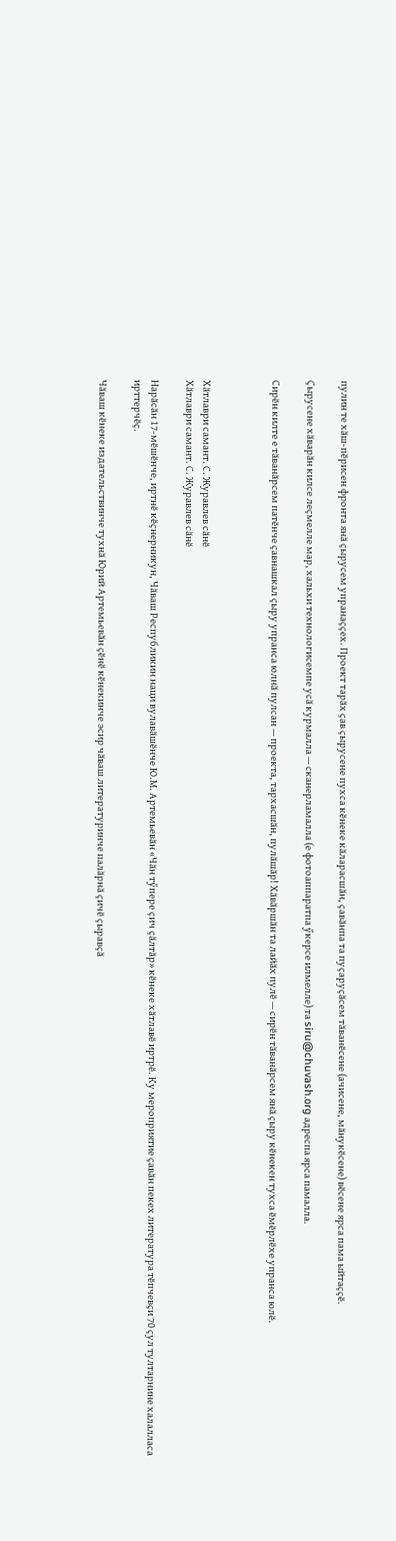пулин те хӑш-пӗрисен фронта янӑ ҫырусем упранаҫҫех. Проект тарӑх ҫав ҫырусене пухса кӗнеке кӑларасшӑн, ҫавӑнпа та пуҫаруҫӑсем тӑванӗсене (ачисене, мӑнукӗсене) вӗсене ярса пама ыйтаҫҫӗ.

Ҫырусене хӑварӑн килсе леҫмелле мар, хальхи технологисемпе усӑ курмалла — сканерламалла (е фотоаппаратпа ӳкерсе илмелле) та siru@chuvash.org адреспа ярса памалла.

Сирӗн килте е тӑванӑрсем патӗнче ҫавнашкал ҫыру упранса юлнӑ пулсан — проекта, тархасшӑн, пулӑшӑр! Хӑвӑршӑн та лайӑх пулӗ — сирӗн тӑванӑрсем янӑ ҫыру кӗнекен тухса ӗмӗрлӗхе упранса юлӗ.



Хӑтлаври самант. С. Журавлев сӑнӗ
Хӑтлаври самант. С. Журавлев сӑнӗ

Нарӑсӑн 17-мӗшӗнче, иртнӗ кӗҫнерникун, Чӑваш Республикин наци вулавӑшӗнче Ю.М. Артемьевӑн «Чӑн тӳпере ҫич ҫӑлтӑр» кӗнеке хӑтлавӗ иртрӗ. Ку мероприятие ҫавӑн пекех литература тӗпчевҫи 70 ҫул тултарнине халалласа ирттерчӗҫ.

Чӑваш кӗнеке издательствинче тухнӑ Юрий Артемьевӑн ҫӗнӗ кӗнекинче эсир чӑваш литературинче палӑрнӑ ҫичӗ ҫыравҫӑ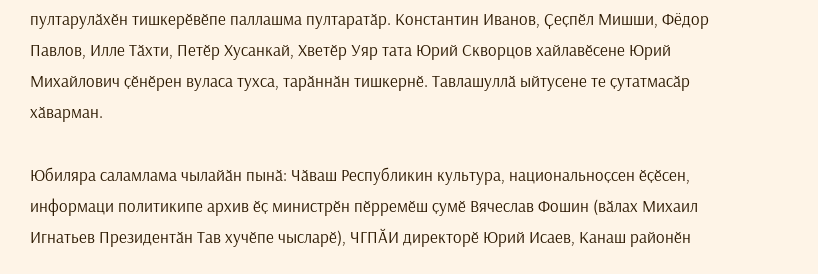пултарулӑхӗн тишкерӗвӗпе паллашма пултаратӑр. Константин Иванов, Ҫеҫпӗл Мишши, Фёдор Павлов, Илле Тӑхти, Петӗр Хусанкай, Хветӗр Уяр тата Юрий Скворцов хайлавӗсене Юрий Михайлович ҫӗнӗрен вуласа тухса, тарӑннӑн тишкернӗ. Тавлашуллӑ ыйтусене те ҫутатмасӑр хӑварман.

Юбиляра саламлама чылайӑн пынӑ: Чӑваш Республикин культура, национальноҫсен ӗҫӗсен, информаци политикипе архив ӗҫ министрӗн пӗрремӗш ҫумӗ Вячеслав Фошин (вӑлах Михаил Игнатьев Президентӑн Тав хучӗпе чысларӗ), ЧГПӐИ директорӗ Юрий Исаев, Канаш районӗн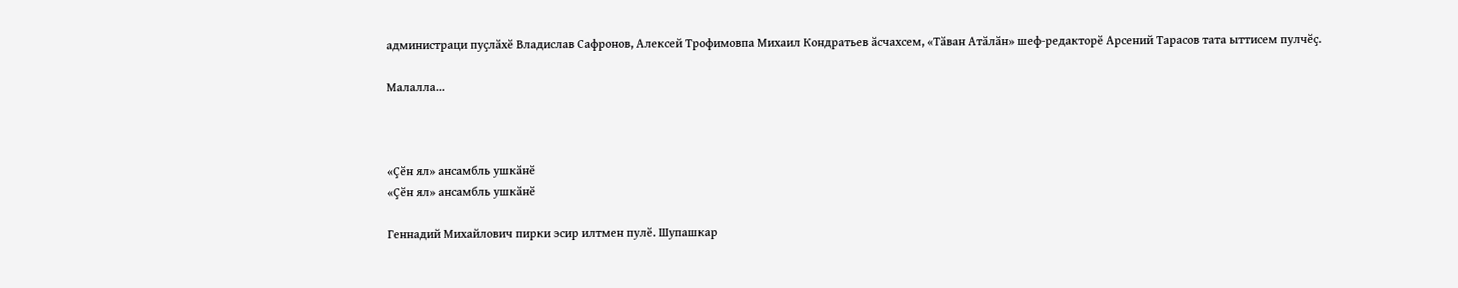администраци пуҫлӑхӗ Владислав Сафронов, Алексей Трофимовпа Михаил Кондратьев ӑсчахсем, «Тӑван Атӑлӑн» шеф-редакторӗ Арсений Тарасов тата ыттисем пулчӗҫ.

Малалла...



«Ҫӗн ял» ансамбль ушкӑнӗ
«Ҫӗн ял» ансамбль ушкӑнӗ

Геннадий Михайлович пирки эсир илтмен пулӗ. Шупашкар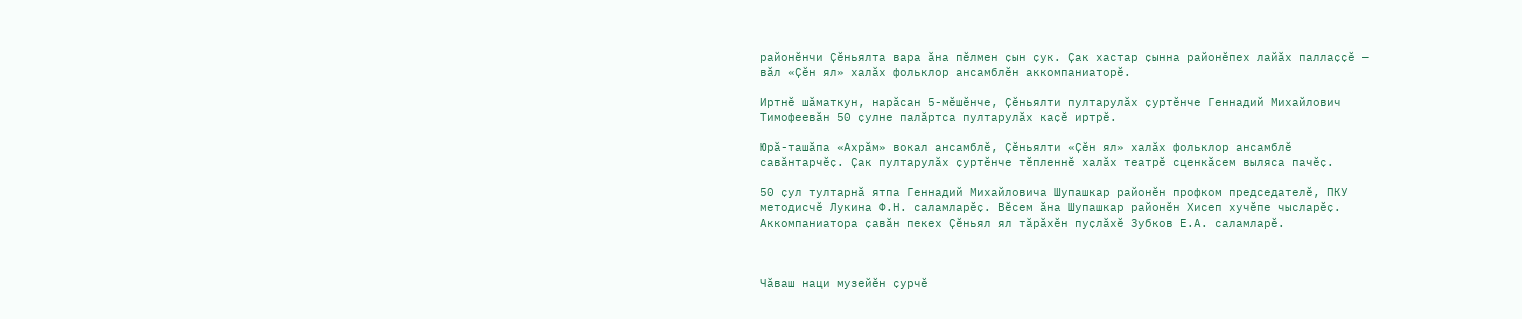районӗнчи Ҫӗньялта вара ӑна пӗлмен ҫын ҫук. Ҫак хастар ҫынна районӗпех лайӑх паллаҫҫӗ — вӑл «Ҫӗн ял» халӑх фольклор ансамблӗн аккомпаниаторӗ.

Иртнӗ шӑматкун, нарӑсан 5-мӗшӗнче, Ҫӗньялти пултарулӑх ҫуртӗнче Геннадий Михайлович Тимофеевӑн 50 ҫулне палӑртса пултарулӑх каҫӗ иртрӗ.

Юрӑ-ташӑпа «Ахрӑм» вокал ансамблӗ, Ҫӗньялти «Ҫӗн ял» халӑх фольклор ансамблӗ савӑнтарчӗҫ. Ҫак пултарулӑх ҫуртӗнче тӗпленнӗ халӑх театрӗ сценкӑсем выляса пачӗҫ.

50 ҫул тултарнӑ ятпа Геннадий Михайловича Шупашкар районӗн профком председателӗ, ПКУ методисчӗ Лукина Ф.Н. саламларӗҫ. Вӗсем ӑна Шупашкар районӗн Хисеп хучӗпе чысларӗҫ. Аккомпаниатора ҫавӑн пекех Ҫӗньял ял тӑрӑхӗн пуҫлӑхӗ Зубков Е.А. саламларӗ.



Чӑваш наци музейӗн ҫурчӗ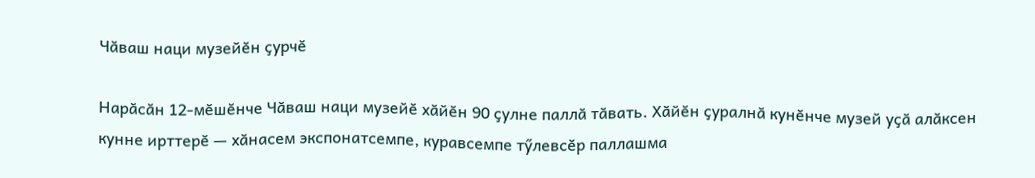Чӑваш наци музейӗн ҫурчӗ

Нарӑсӑн 12-мӗшӗнче Чӑваш наци музейӗ хӑйӗн 90 ҫулне паллӑ тӑвать. Хӑйӗн ҫуралнӑ кунӗнче музей уҫӑ алӑксен кунне ирттерӗ — хӑнасем экспонатсемпе, куравсемпе тӳлевсӗр паллашма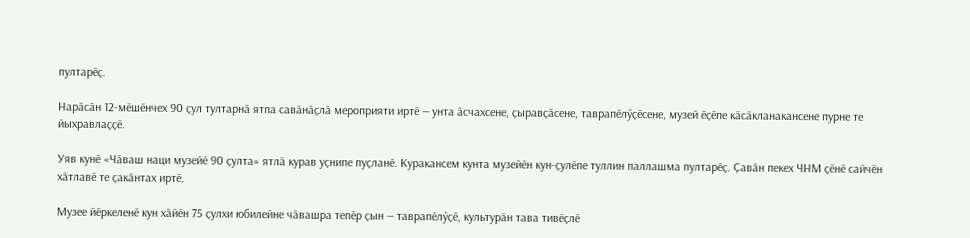пултарӗҫ.

Нарӑсӑн 12-мӗшӗнчех 90 ҫул тултарнӑ ятпа савӑнӑҫлӑ мероприяти иртӗ — унта ӑсчахсене, ҫыравҫӑсене, таврапӗлӳҫӗсене, музей ӗҫӗпе кӑсӑкланакансене пурне те йыхравлаҫҫӗ.

Уяв кунӗ «Чӑваш наци музейӗ 90 ҫулта» ятлӑ курав уҫнипе пуҫланӗ. Куракансем кунта музейӗн кун-ҫулӗпе туллин паллашма пултарӗҫ. Ҫавӑн пекех ЧНМ ҫӗнӗ сайчӗн хӑтлавӗ те ҫакӑнтах иртӗ.

Музее йӗркеленӗ кун хӑйӗн 75 ҫулхи юбилейне чӑвашра тепӗр ҫын — таврапӗлӳҫӗ, культурӑн тава тивӗҫлӗ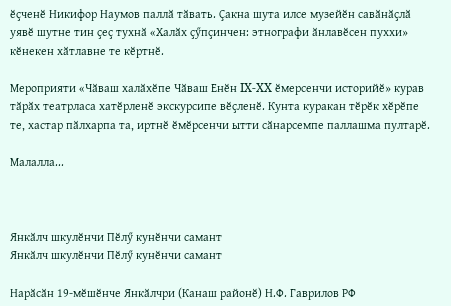ӗҫченӗ Никифор Наумов паллӑ тӑвать. Ҫакна шута илсе музейӗн савӑнӑҫлӑ уявӗ шутне тин ҫеҫ тухнӑ «Халӑх ҫӳпҫинчен: этнографи ӑнлавӗсен пуххи» кӗнекен хӑтлавне те кӗртнӗ.

Мероприяти «Чӑваш халӑхӗпе Чӑваш Енӗн IX-XX ӗмерсенчи историйӗ» курав тӑрӑх театрласа хатӗрленӗ экскурсипе вӗҫленӗ. Кунта куракан тӗрӗк хӗрӗпе те, хастар пӑлхарпа та, иртнӗ ӗмӗрсенчи ытти сӑнарсемпе паллашма пултарӗ.

Малалла...



Янкӑлч шкулӗнчи Пӗлӳ кунӗнчи самант
Янкӑлч шкулӗнчи Пӗлӳ кунӗнчи самант

Нарӑсӑн 19-мӗшӗнче Янкӑлчри (Канаш районӗ) Н.Ф. Гаврилов РФ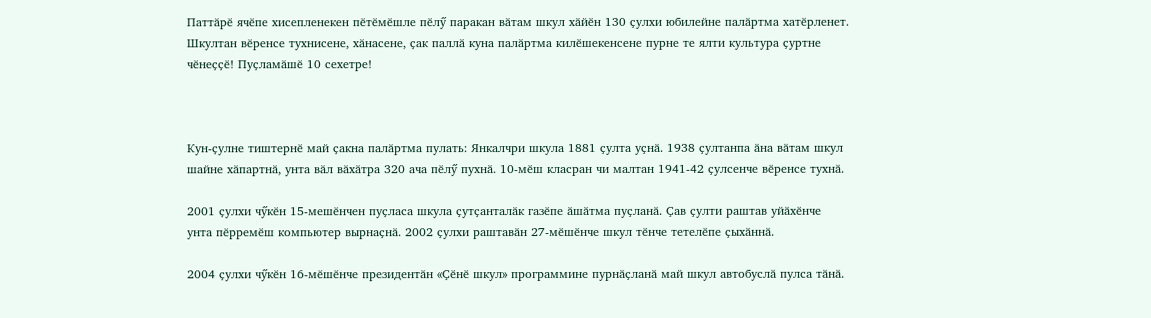Паттӑрӗ ячӗпе хисепленекен пӗтӗмӗшле пӗлӳ паракан вӑтам шкул хӑйӗн 130 ҫулхи юбилейне палӑртма хатӗрленет. Шкултан вӗренсе тухнисене, хӑнасене, ҫак паллӑ куна палӑртма килӗшекенсене пурне те ялти культура ҫуртне чӗнеҫҫӗ! Пуҫламӑшӗ 10 сехетре!



Кун-ҫулне тиштернӗ май ҫакна палӑртма пулать: Янкалчри шкула 1881 ҫулта уҫнӑ. 1938 ҫултанпа ӑна вӑтам шкул шайне хӑпартнӑ, унта вӑл вӑхӑтра 320 ача пӗлӳ пухнӑ. 10-мӗш класран чи малтан 1941-42 ҫулсенче вӗренсе тухнӑ.

2001 ҫулхи чӳкӗн 15-мешӗнчен пуҫласа шкула ҫутҫанталӑк газӗпе ӑшӑтма пуҫланӑ. Ҫав ҫулти раштав уйӑхӗнче унта пӗрремӗш компьютер вырнаҫнӑ. 2002 ҫулхи раштавӑн 27-мӗшӗнче шкул тӗнче тетелӗпе ҫыхӑннӑ.

2004 ҫулхи чӳкӗн 16-мӗшӗнче президентӑн «Ҫӗнӗ шкул» программине пурнӑҫланӑ май шкул автобуслӑ пулса тӑнӑ.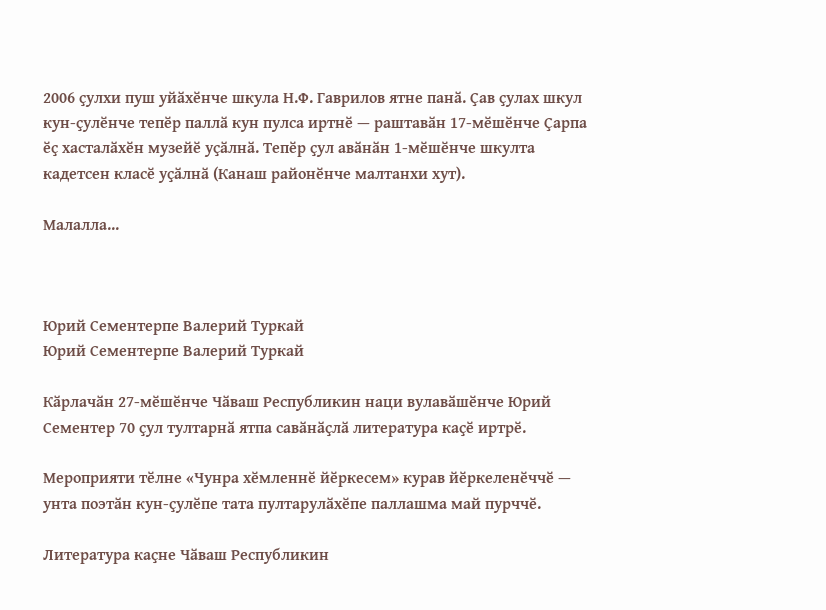2006 ҫулхи пуш уйӑхӗнче шкула Н.Ф. Гаврилов ятне панӑ. Ҫав ҫулах шкул кун-ҫулӗнче тепӗр паллӑ кун пулса иртнӗ — раштавӑн 17-мӗшӗнче Ҫарпа ӗҫ хасталӑхӗн музейӗ уҫӑлнӑ. Тепӗр ҫул авӑнӑн 1-мӗшӗнче шкулта кадетсен класӗ уҫӑлнӑ (Канаш районӗнче малтанхи хут).

Малалла...



Юрий Сементерпе Валерий Туркай
Юрий Сементерпе Валерий Туркай

Кӑрлачӑн 27-мӗшӗнче Чӑваш Республикин наци вулавӑшӗнче Юрий Сементер 70 ҫул тултарнӑ ятпа савӑнӑҫлӑ литература каҫӗ иртрӗ.

Мероприяти тӗлне «Чунра хӗмленнӗ йӗркесем» курав йӗркеленӗччӗ — унта поэтӑн кун-ҫулӗпе тата пултарулӑхӗпе паллашма май пурччӗ.

Литература каҫне Чӑваш Республикин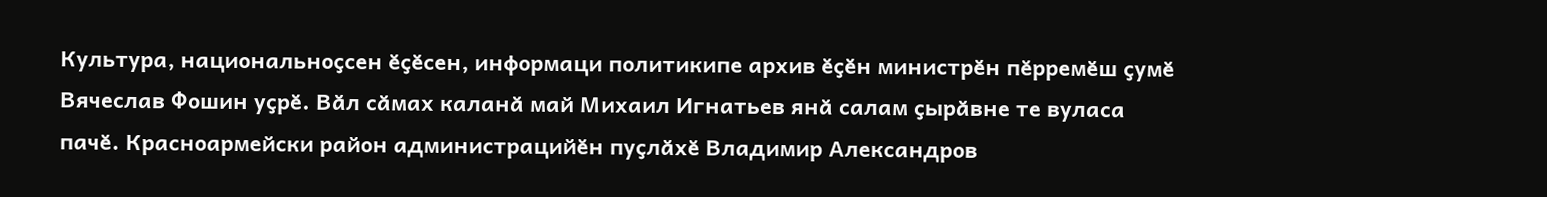Культура, национальноҫсен ӗҫӗсен, информаци политикипе архив ӗҫӗн министрӗн пӗрремӗш ҫумӗ Вячеслав Фошин уҫрӗ. Вӑл сӑмах каланӑ май Михаил Игнатьев янӑ салам ҫырӑвне те вуласа пачӗ. Красноармейски район администрацийӗн пуҫлӑхӗ Владимир Александров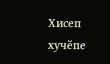Хисеп хучӗпе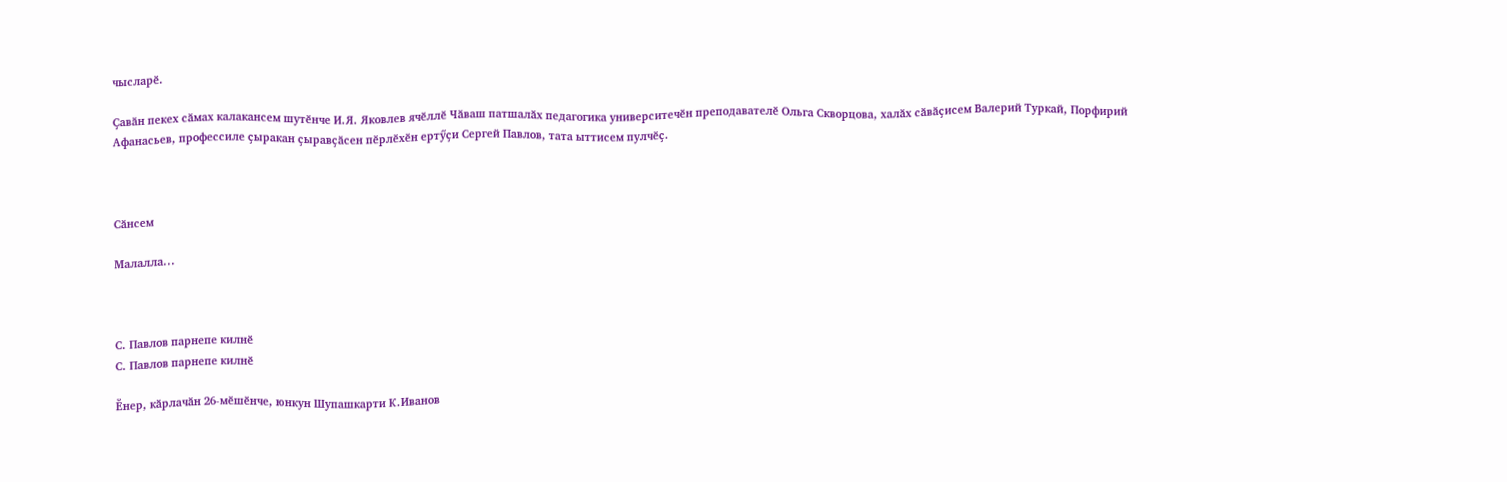чысларӗ.

Ҫавӑн пекех сӑмах калакансем шутӗнче И.Я. Яковлев ячӗллӗ Чӑваш патшалӑх педагогика университечӗн преподавателӗ Ольга Скворцова, халӑх сӑвӑҫисем Валерий Туркай, Порфирий Афанасьев, профессиле ҫыракан ҫыравҫӑсен пӗрлӗхӗн ертӳҫи Сергей Павлов, тата ыттисем пулчӗҫ.



Сӑнсем

Малалла...



С. Павлов парнепе килнӗ
С. Павлов парнепе килнӗ

Ӗнер, кӑрлачӑн 26-мӗшӗнче, юнкун Шупашкарти К.Иванов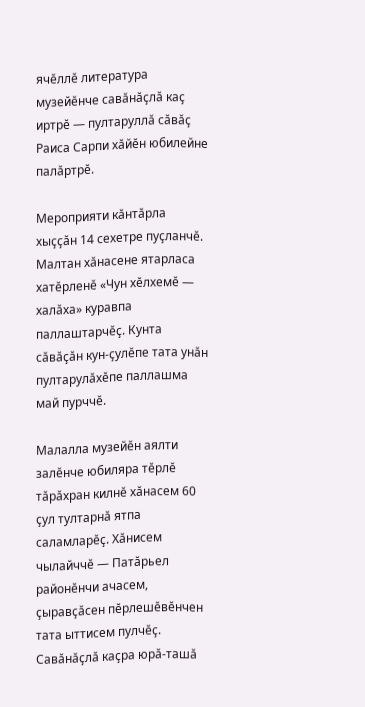ячӗллӗ литература музейӗнче савӑнӑҫлӑ каҫ иртрӗ — пултаруллӑ сӑвӑҫ Раиса Сарпи хӑйӗн юбилейне палӑртрӗ.

Мероприяти кӑнтӑрла хыҫҫӑн 14 сехетре пуҫланчӗ. Малтан хӑнасене ятарласа хатӗрленӗ «Чун хӗлхемӗ — халӑха» куравпа паллаштарчӗҫ. Кунта сӑвӑҫӑн кун-ҫулӗпе тата унӑн пултарулӑхӗпе паллашма май пурччӗ.

Малалла музейӗн аялти залӗнче юбиляра тӗрлӗ тӑрӑхран килнӗ хӑнасем 60 ҫул тултарнӑ ятпа саламларӗҫ. Хӑнисем чылайччӗ — Патӑрьел районӗнчи ачасем, ҫыравҫӑсен пӗрлешӗвӗнчен тата ыттисем пулчӗҫ. Савӑнӑҫлӑ каҫра юрӑ-ташӑ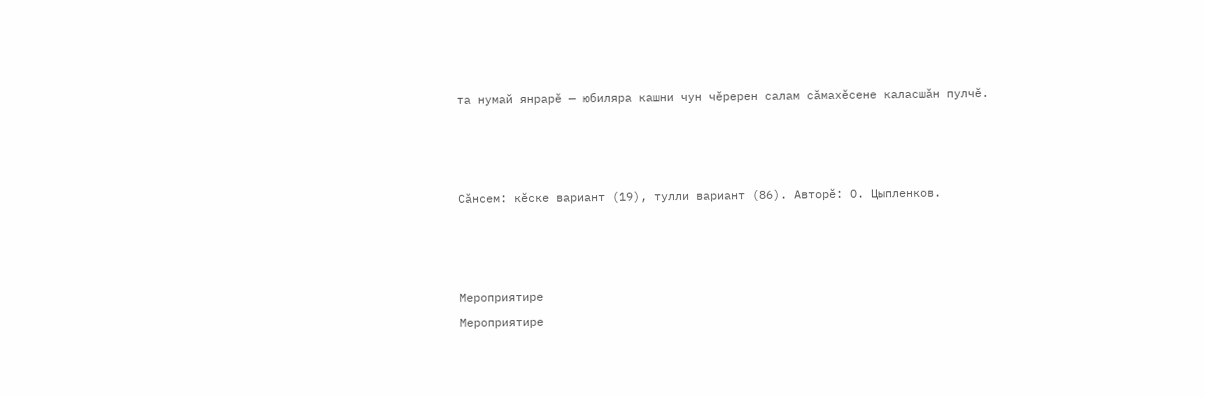та нумай янрарӗ — юбиляра кашни чун чӗререн салам сӑмахӗсене каласшӑн пулчӗ.



Сӑнсем: кӗске вариант (19), тулли вариант (86). Авторӗ: О. Цыпленков.



Мероприятире
Мероприятире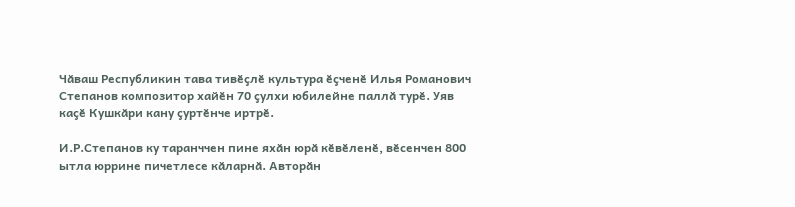Чӑваш Республикин тава тивӗҫлӗ культура ӗҫченӗ Илья Романович Степанов композитор хайӗн 70 ҫулхи юбилейне паллӑ турӗ. Уяв каҫӗ Кушкӑри кану ҫуртӗнче иртрӗ.

И.Р.Степанов ку таранччен пине яхӑн юрӑ кӗвӗленӗ, вӗсенчен 800 ытла юррине пичетлесе кӑларнӑ. Авторӑн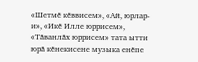«Шетмӗ кӗввисем», «Ай, юрлар-и», «Икӗ Илле юррисем», «Тӑванлӑх юррисем» тата ытти юрӑ кӗнекисене музыка енӗпе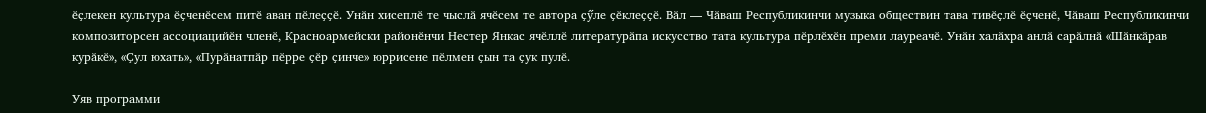ӗҫлекен культура ӗҫченӗсем питӗ аван пӗлеҫҫӗ. Унӑн хисеплӗ те чыслӑ ячӗсем те автора ҫӳле ҫӗклеҫҫӗ. Вӑл — Чӑваш Республикинчи музыка обществин тава тивӗҫлӗ ӗҫченӗ, Чӑваш Республикинчи композиторсен ассоциацийӗн членӗ, Красноармейски районӗнчи Нестер Янкас ячӗллӗ литературӑпа искусство тата культура пӗрлӗхӗн преми лауреачӗ. Унӑн халӑхра анлӑ сарӑлнӑ «Шӑнкӑрав курӑкӗ», «Ҫул юхать», «Пурӑнатпӑр пӗрре ҫӗр ҫинче» юррисене пӗлмен ҫын та ҫук пулӗ.

Уяв программи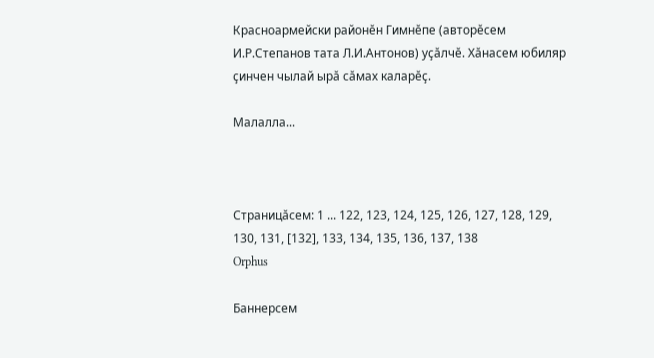Красноармейски районӗн Гимнӗпе (авторӗсем И.Р.Степанов тата Л.И.Антонов) уҫӑлчӗ. Хӑнасем юбиляр ҫинчен чылай ырӑ сӑмах каларӗҫ.

Малалла...



Страницӑсем: 1 ... 122, 123, 124, 125, 126, 127, 128, 129, 130, 131, [132], 133, 134, 135, 136, 137, 138
Orphus

Баннерсем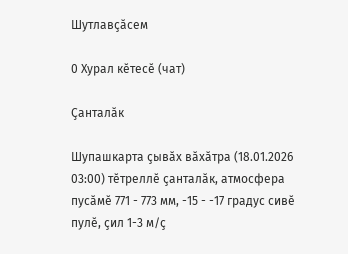Шутлавҫӑсем

0 Хурал кӗтесӗ (чат)

Ҫанталӑк

Шупашкарта ҫывӑх вӑхӑтра (18.01.2026 03:00) тӗтреллӗ ҫанталӑк, атмосфера пусӑмӗ 771 - 773 мм, -15 - -17 градус сивӗ пулӗ, ҫил 1-3 м/ҫ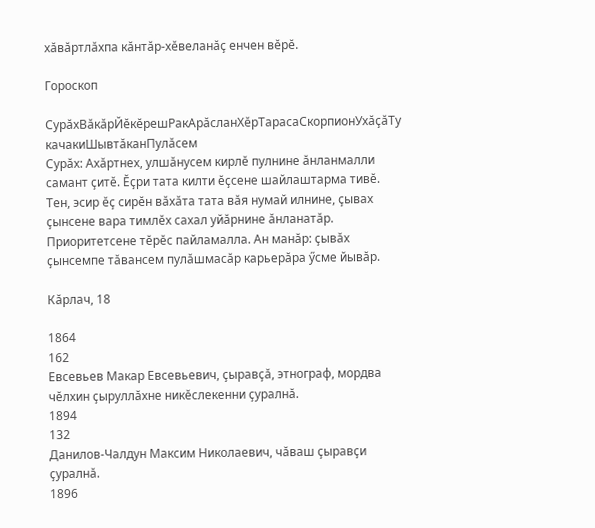хӑвӑртлӑхпа кӑнтӑр-хӗвеланӑҫ енчен вӗрӗ.

Гороскоп

СурӑхВӑкӑрЙӗкӗрешРакАрӑсланХӗрТарасаСкорпионУхӑҫӑТу качакиШывтӑканПулӑсем
Сурӑх: Ахӑртнех, улшӑнусем кирлӗ пулнине ӑнланмалли самант ҫитӗ. Ӗҫри тата килти ӗҫсене шайлаштарма тивӗ. Тен, эсир ӗҫ сирӗн вӑхӑта тата вӑя нумай илнине, ҫывах ҫынсене вара тимлӗх сахал уйӑрнине ӑнланатӑр. Приоритетсене тӗрӗс пайламалла. Ан манӑр: ҫывӑх ҫынсемпе тӑвансем пулӑшмасӑр карьерӑра ӳсме йывӑр.

Кӑрлач, 18

1864
162
Евсевьев Макар Евсевьевич, ҫыравҫӑ, этнограф, мордва чӗлхин ҫыруллӑхне никӗслекенни ҫуралнӑ.
1894
132
Данилов-Чалдун Максим Николаевич, чӑваш ҫыравҫи ҫуралнӑ.
1896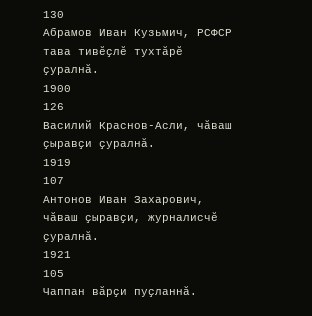130
Абрамов Иван Кузьмич, РСФСР тава тивӗҫлӗ тухтӑрӗ ҫуралнӑ.
1900
126
Василий Краснов-Асли, чӑваш ҫыравҫи ҫуралнӑ.
1919
107
Антонов Иван Захарович, чӑваш ҫыравҫи, журналисчӗ ҫуралнӑ.
1921
105
Чаппан вӑрҫи пуҫланнӑ.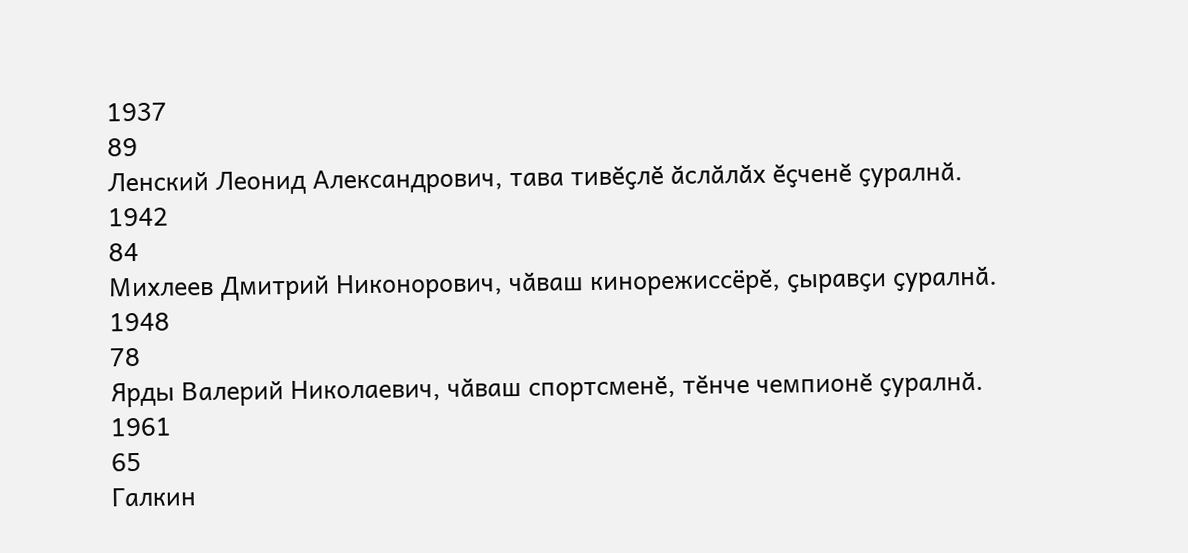1937
89
Ленский Леонид Александрович, тава тивӗҫлӗ ӑслӑлӑх ӗҫченӗ ҫуралнӑ.
1942
84
Михлеев Дмитрий Никонорович, чӑваш кинорежиссёрӗ, ҫыравҫи ҫуралнӑ.
1948
78
Ярды Валерий Николаевич, чӑваш спортсменӗ, тӗнче чемпионӗ ҫуралнӑ.
1961
65
Галкин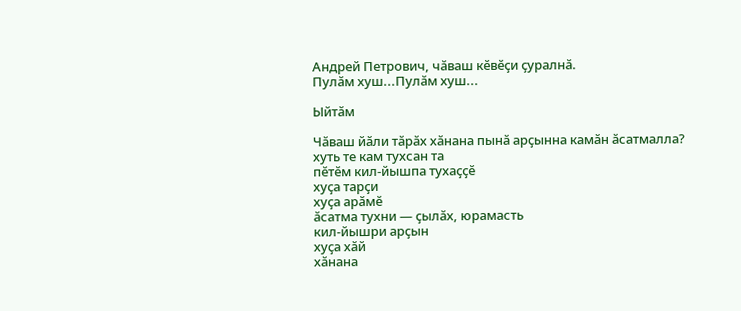Андрей Петрович, чӑваш кӗвӗҫи ҫуралнӑ.
Пулӑм хуш...Пулӑм хуш...

Ыйтӑм

Чӑваш йӑли тӑрӑх хӑнана пынӑ арҫынна камӑн ӑсатмалла?
хуть те кам тухсан та
пӗтӗм кил-йышпа тухаҫҫӗ
хуҫа тарҫи
хуҫа арӑмӗ
ӑсатма тухни — ҫылӑх, юрамасть
кил-йышри арҫын
хуҫа хӑй
хӑнана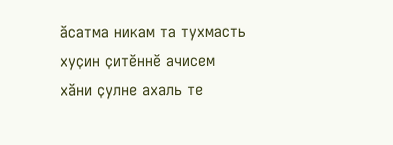ӑсатма никам та тухмасть
хуҫин ҫитӗннӗ ачисем
хӑни ҫулне ахаль те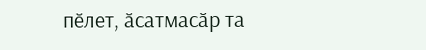пӗлет, ӑсатмасӑр та